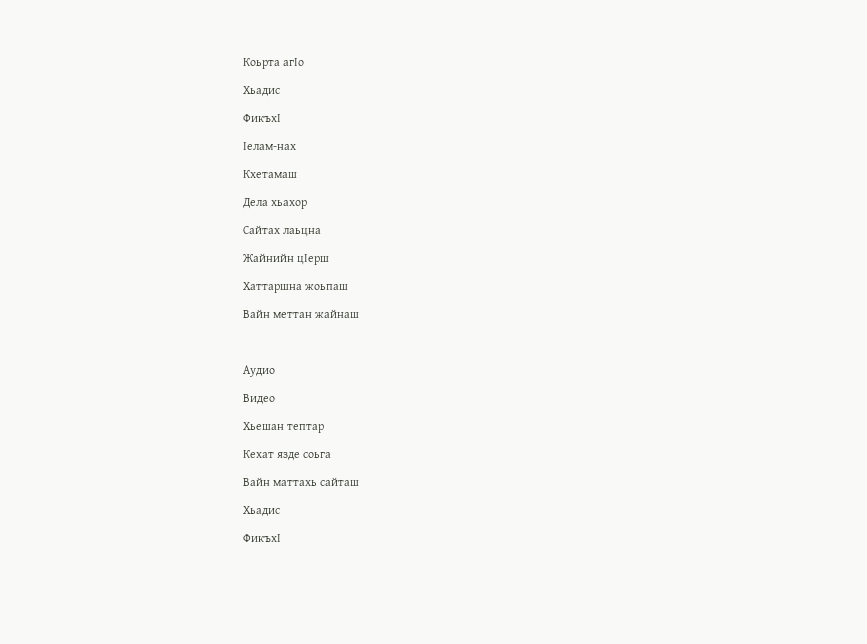Коьрта агIо

Хьадис

ФикъхI

Iелам-нах

Кхетамаш

Дела хьахор

Сайтах лаьцна

Жайнийн цIерш

Хаттаршна жоьпаш

Вайн меттан жайнаш



Аудио

Видео

Хьешан тептар

Кехат язде соьга

Вайн маттахь сайташ

Хьадис

ФикъхI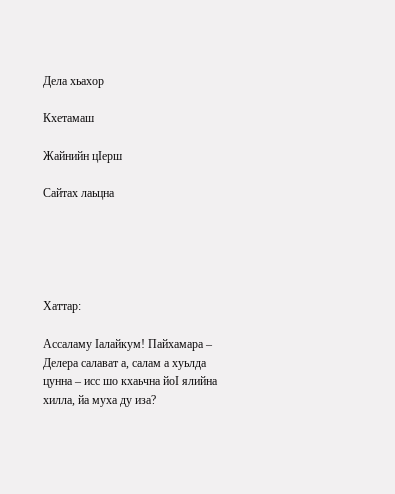Дела хьахор

Кхетамаш

Жайнийн цIерш

Сайтах лаьцна





Хаттар:

Ассаламу Iалайкум! Пайхамара – Делера салават а, салам а хуьлда цунна – исс шо кхаьчна йоI ялийна хилла, йа муха ду иза?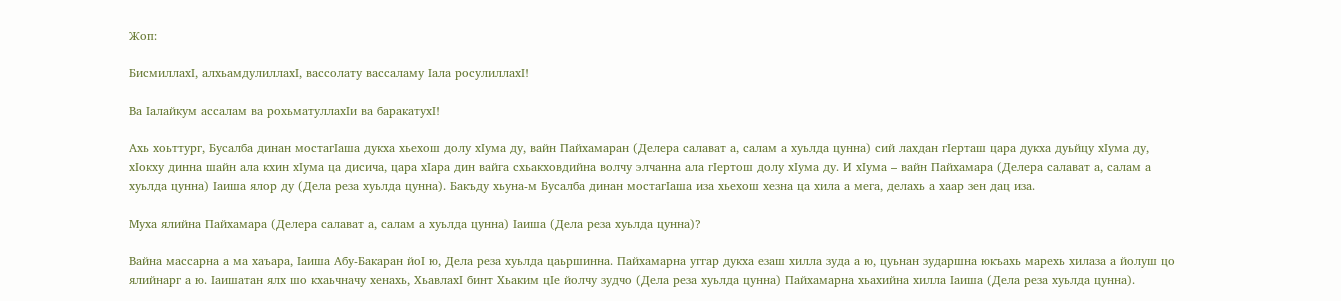Жоп:

БисмиллахI, алхьамдулиллахI, вассолату вассаламу Iала росулиллахI!

Ва Iалайкум ассалам ва рохьматуллахIи ва баракатухI!

Ахь хоьттург, Бусалба динан мостагIаша дукха хьехош долу хIума ду, вайн Пайхамаран (Делера салават а, салам а хуьлда цунна) сий лахдан гIерташ цара дукха дуьйцу хIума ду, хIокху динна шайн ала кхин хIума ца дисича, цара хIара дин вайга схьакховдийна волчу элчанна ала гIертош долу хIума ду. И хIума – вайн Пайхамара (Делера салават а, салам а хуьлда цунна) Iаиша ялор ду (Дела реза хуьлда цунна). Бакъду хьуна-м Бусалба динан мостагIаша иза хьехош хезна ца хила а мега, делахь а хаар зен дац иза.

Муха ялийна Пайхамара (Делера салават а, салам а хуьлда цунна) Iаиша (Дела реза хуьлда цунна)?

Вайна массарна а ма хаъара, Iаиша Абу-Бакаран йоI ю, Дела реза хуьлда цаьршинна. Пайхамарна уггар дукха езаш хилла зуда а ю, цуьнан зударшна юкъахь марехь хилаза а йолуш цо ялийнарг а ю. Iаишатан ялх шо кхаьчначу хенахь, ХьавлахI бинт Хьаким цIе йолчу зудчо (Дела реза хуьлда цунна) Пайхамарна хьахийна хилла Iаиша (Дела реза хуьлда цунна).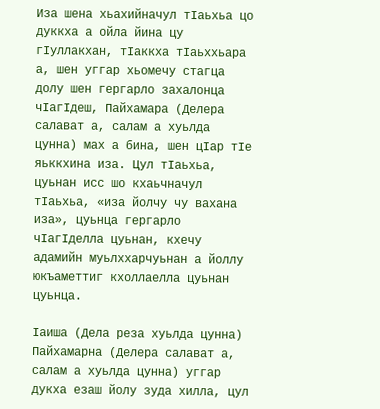Иза шена хьахийначул тIаьхьа цо дуккха а ойла йина цу гIуллакхан, тIаккха тIаьххьара а, шен уггар хьомечу стагца долу шен гергарло захалонца чIагIдеш, Пайхамара (Делера салават а, салам а хуьлда цунна) мах а бина, шен цIар тIе яьккхина иза. Цул тIаьхьа, цуьнан исс шо кхаьчначул тIаьхьа, «иза йолчу чу вахана иза», цуьнца гергарло чIагIделла цуьнан, кхечу адамийн муьлххарчуьнан а йоллу юкъаметтиг кхоллаелла цуьнан цуьнца.

Iаиша (Дела реза хуьлда цунна) Пайхамарна (Делера салават а, салам а хуьлда цунна) уггар дукха езаш йолу зуда хилла, цул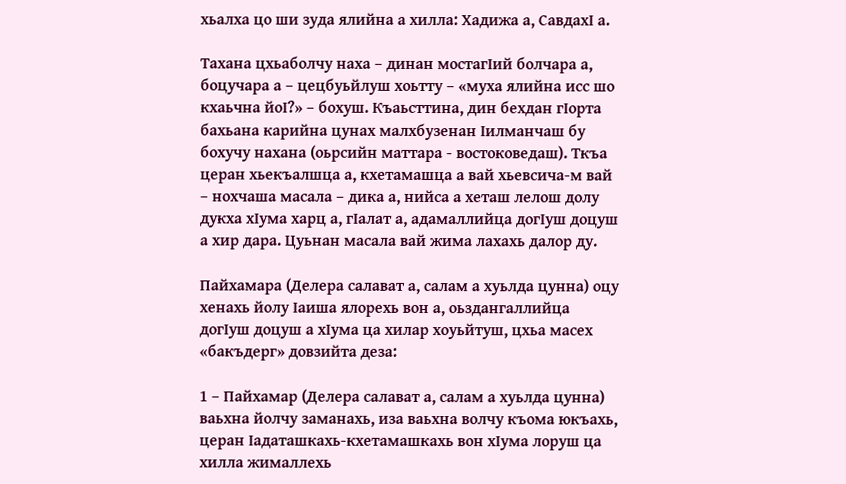хьалха цо ши зуда ялийна а хилла: Хадижа а, СавдахI а.

Тахана цхьаболчу наха – динан мостагIий болчара а, боцучара а – цецбуьйлуш хоьтту – «муха ялийна исс шо кхаьчна йоI?» – бохуш. Къаьсттина, дин бехдан гIорта бахьана карийна цунах малхбузенан Iилманчаш бу бохучу нахана (оьрсийн маттара - востоковедаш). Ткъа церан хьекъалшца а, кхетамашца а вай хьевсича-м вай – нохчаша масала – дика а, нийса а хеташ лелош долу дукха хIума харц а, гIалат а, адамаллийца догIуш доцуш а хир дара. Цуьнан масала вай жима лахахь далор ду.

Пайхамара (Делера салават а, салам а хуьлда цунна) оцу хенахь йолу Iаиша ялорехь вон а, оьздангаллийца догIуш доцуш а хIума ца хилар хоуьйтуш, цхьа масех «бакъдерг» довзийта деза:

1 – Пайхамар (Делера салават а, салам а хуьлда цунна) ваьхна йолчу заманахь, иза ваьхна волчу къома юкъахь, церан Iадаташкахь-кхетамашкахь вон хIума лоруш ца хилла жималлехь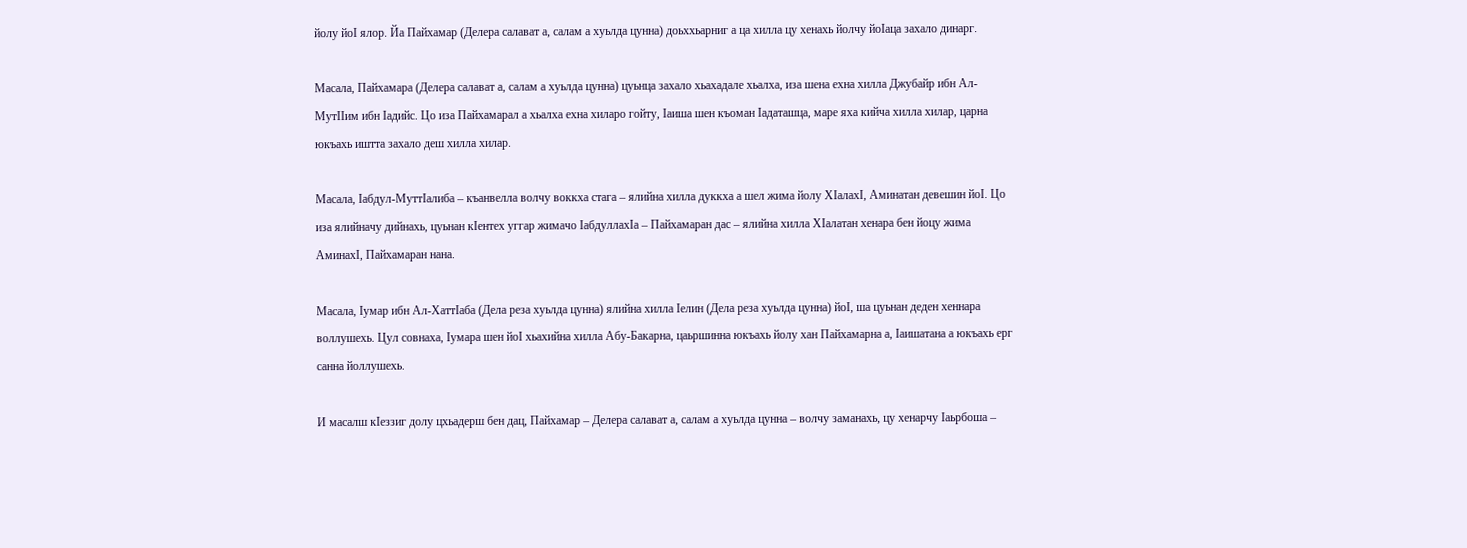йолу йоI ялор. Йа Пайхамар (Делера салават а, салам а хуьлда цунна) доьххьарниг а ца хилла цу хенахь йолчу йоIаца захало динарг.

Масала, Пайхамара (Делера салават а, салам а хуьлда цунна) цуьнца захало хьахадале хьалха, иза шена ехна хилла Джубайр ибн Ал-МутIIим ибн Iадийс. Цо иза Пайхамарал а хьалха ехна хиларо гойту, Iаиша шен къоман Iадаташца, маре яха кийча хилла хилар, царна юкъахь иштта захало деш хилла хилар.

Масала, Iабдул-МуттIалиба – къанвелла волчу воккха стага – ялийна хилла дуккха а шел жима йолу ХIалахI, Аминатан девешин йоI. Цо иза ялийначу дийнахь, цуьнан кIентех уггар жимачо IабдуллахIа – Пайхамаран дас – ялийна хилла ХIалатан хенара бен йоцу жима АминахI, Пайхамаран нана.

Масала, Iумар ибн Ал-ХаттIаба (Дела реза хуьлда цунна) ялийна хилла Iелин (Дела реза хуьлда цунна) йоI, ша цуьнан деден хеннара воллушехь. Цул совнаха, Iумара шен йоI хьахийна хилла Абу-Бакарна, цаьршинна юкъахь йолу хан Пайхамарна а, Iаишатана а юкъахь ерг санна йоллушехь.

И масалш кIеззиг долу цхьадерш бен дац, Пайхамар – Делера салават а, салам а хуьлда цунна – волчу заманахь, цу хенарчу Iаьрбоша –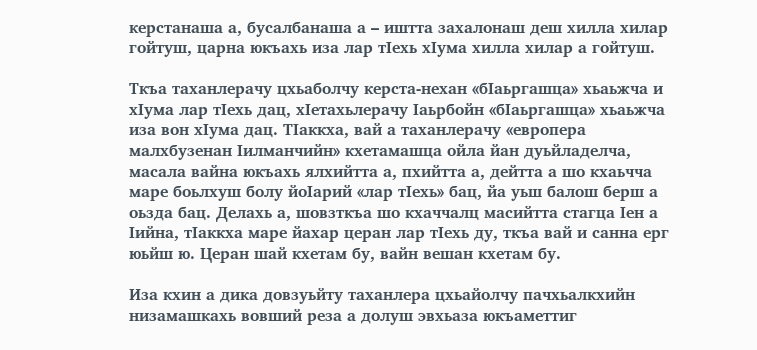керстанаша а, бусалбанаша а – иштта захалонаш деш хилла хилар гойтуш, царна юкъахь иза лар тIехь хIума хилла хилар а гойтуш.

Ткъа таханлерачу цхьаболчу керста-нехан «бIаьргашца» хьаьжча и хIума лар тIехь дац, хIетахьлерачу Iаьрбойн «бIаьргашца» хьаьжча иза вон хIума дац. ТIаккха, вай а таханлерачу «европера малхбузенан Iилманчийн» кхетамашца ойла йан дуьйладелча, масала вайна юкъахь ялхийтта а, пхийтта а, дейтта а шо кхаьчча маре боьлхуш болу йоIарий «лар тIехь» бац, йа уьш балош берш а оьзда бац. Делахь а, шовзткъа шо кхаччалц масийтта стагца Iен а Iийна, тIаккха маре йахар церан лар тIехь ду, ткъа вай и санна ерг юьйш ю. Церан шай кхетам бу, вайн вешан кхетам бу.

Иза кхин а дика довзуьйту таханлера цхьайолчу пачхьалкхийн низамашкахь вовший реза а долуш эвхьаза юкъаметтиг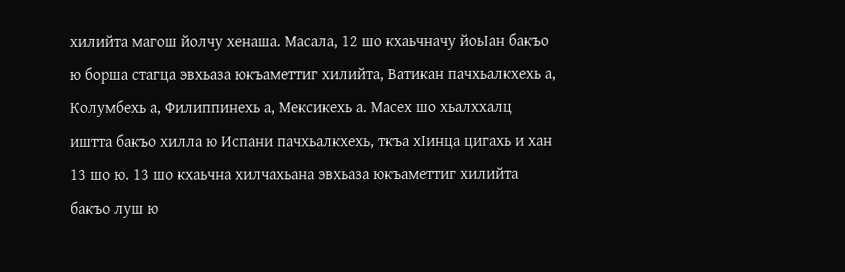хилийта магош йолчу хенаша. Масала, 12 шо кхаьчначу йоьIан бакъо ю борша стагца эвхьаза юкъаметтиг хилийта, Ватикан пачхьалкхехь а, Колумбехь а, Филиппинехь а, Мексикехь а. Масех шо хьалххалц иштта бакъо хилла ю Испани пачхьалкхехь, ткъа хIинца цигахь и хан 13 шо ю. 13 шо кхаьчна хилчахьана эвхьаза юкъаметтиг хилийта бакъо луш ю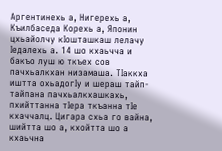Аргентинехь а, Нигерехь а, Къилбаседа Корехь а, Японин цхьайолчу кIошташкаш лелачу Iедалехь а. 14 шо кхаьчча и бакъо луш ю ткъех сов пачхьалкхан низамаша. ТIаккха иштта охьадогIу и шераш тайп-тайпана пачхьалкхашкахь, пхийттанна тIера ткъанна тIе кхаччалц. Цигара схьа го вайна, шийтта шо а, кхойтта шо а кхаьчна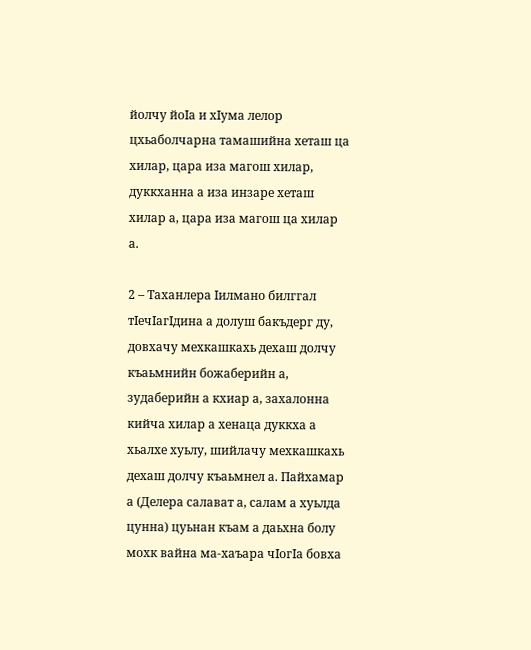йолчу йоIа и хIума лелор цхьаболчарна тамашийна хеташ ца хилар, цара иза магош хилар, дуккханна а иза инзаре хеташ хилар а, цара иза магош ца хилар а.

2 – Таханлера Iилмано билггал тIечIагIдина а долуш бакъдерг ду, довхачу мехкашкахь дехаш долчу къаьмнийн божаберийн а, зудаберийн а кхиар а, захалонна кийча хилар а хенаца дуккха а хьалхе хуьлу, шийлачу мехкашкахь дехаш долчу къаьмнел а. Пайхамар а (Делера салават а, салам а хуьлда цунна) цуьнан къам а даьхна болу мохк вайна ма-хаъара чIогIа бовха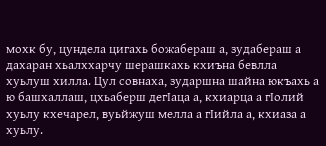мохк бу, цундела цигахь божабераш а, зудабераш а дахаран хьалххарчу шерашкахь кхиъна бевлла хуьлуш хилла. Цул совнаха, зударшна шайна юкъахь а ю башхаллаш, цхьаберш дегIаца а, кхиарца а гIолий хуьлу кхечарел, вуьйжуш мелла а гIийла а, кхиаза а хуьлу.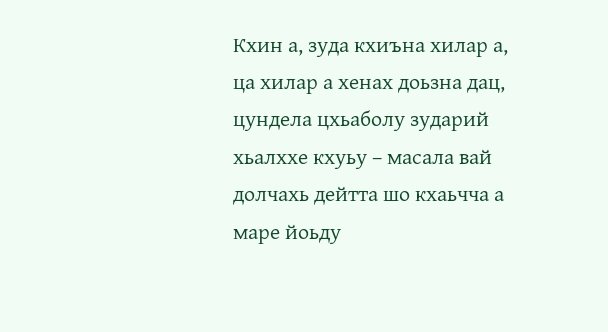Кхин а, зуда кхиъна хилар а, ца хилар а хенах доьзна дац, цундела цхьаболу зударий хьалххе кхуьу – масала вай долчахь дейтта шо кхаьчча а маре йоьду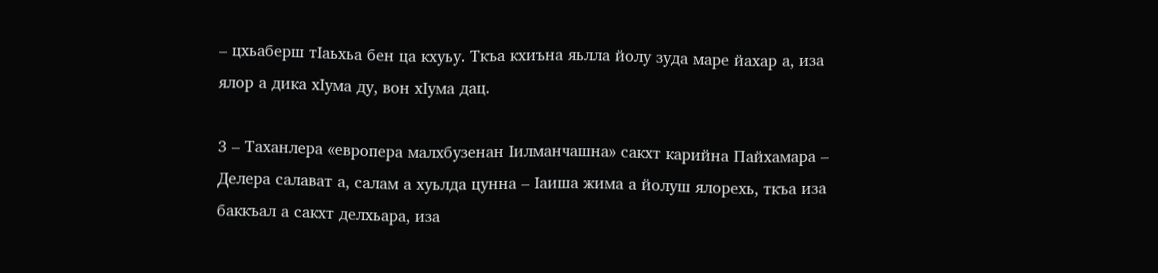– цхьаберш тIаьхьа бен ца кхуьу. Ткъа кхиъна яьлла йолу зуда маре йахар а, иза ялор а дика хIума ду, вон хIума дац.

3 – Таханлера «европера малхбузенан Iилманчашна» сакхт карийна Пайхамара – Делера салават а, салам а хуьлда цунна – Iаиша жима а йолуш ялорехь, ткъа иза баккъал а сакхт делхьара, иза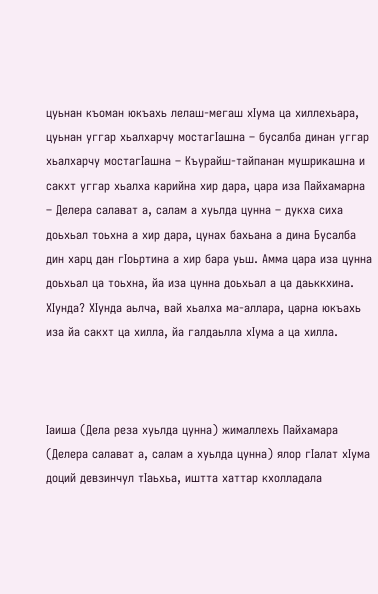цуьнан къоман юкъахь лелаш-мегаш хIума ца хиллехьара, цуьнан уггар хьалхарчу мостагIашна – бусалба динан уггар хьалхарчу мостагIашна – Къурайш-тайпанан мушрикашна и сакхт уггар хьалха карийна хир дара, цара иза Пайхамарна – Делера салават а, салам а хуьлда цунна – дукха сиха доьхьал тоьхна а хир дара, цунах бахьана а дина Бусалба дин харц дан гIоьртина а хир бара уьш. Амма цара иза цунна доьхьал ца тоьхна, йа иза цунна доьхьал а ца даьккхина. ХIунда? ХIунда аьлча, вай хьалха ма-аллара, царна юкъахь иза йа сакхт ца хилла, йа галдаьлла хIума а ца хилла.



Iаиша (Дела реза хуьлда цунна) жималлехь Пайхамара (Делера салават а, салам а хуьлда цунна) ялор гIалат хIума доций девзинчул тIаьхьа, иштта хаттар кхолладала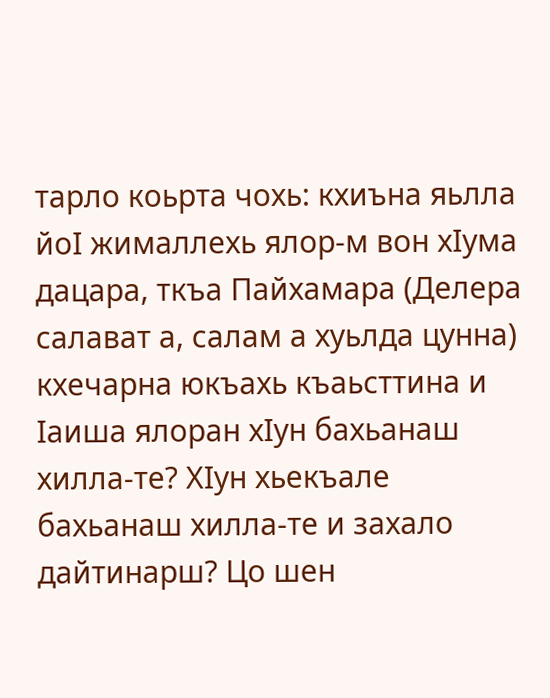тарло коьрта чохь: кхиъна яьлла йоI жималлехь ялор-м вон хIума дацара, ткъа Пайхамара (Делера салават а, салам а хуьлда цунна) кхечарна юкъахь къаьсттина и Iаиша ялоран хIун бахьанаш хилла-те? ХIун хьекъале бахьанаш хилла-те и захало дайтинарш? Цо шен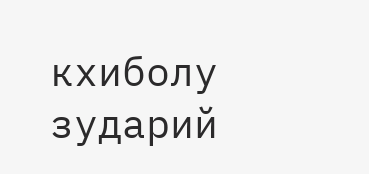кхиболу зударий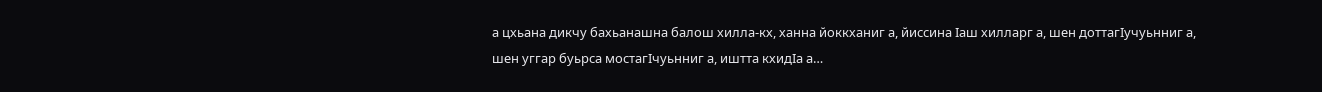а цхьана дикчу бахьанашна балош хилла-кх, ханна йоккханиг а, йиссина Iаш хилларг а, шен доттагIучуьнниг а, шен уггар буьрса мостагIчуьнниг а, иштта кхидIа а…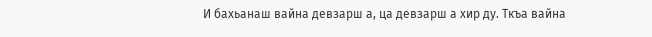И бахьанаш вайна девзарш а, ца девзарш а хир ду. Ткъа вайна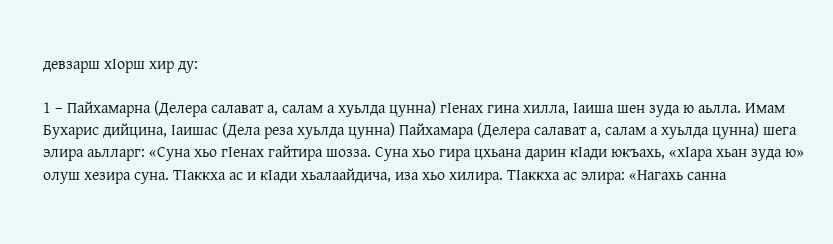девзарш хIорш хир ду:

1 – Пайхамарна (Делера салават а, салам а хуьлда цунна) гIенах гина хилла, Iаиша шен зуда ю аьлла. Имам Бухарис дийцина, Iаишас (Дела реза хуьлда цунна) Пайхамара (Делера салават а, салам а хуьлда цунна) шега элира аьлларг: «Суна хьо гIенах гайтира шозза. Суна хьо гира цхьана дарин кIади юкъахь, «хIара хьан зуда ю» олуш хезира суна. ТIаккха ас и кIади хьалаайдича, иза хьо хилира. ТIаккха ас элира: «Нагахь санна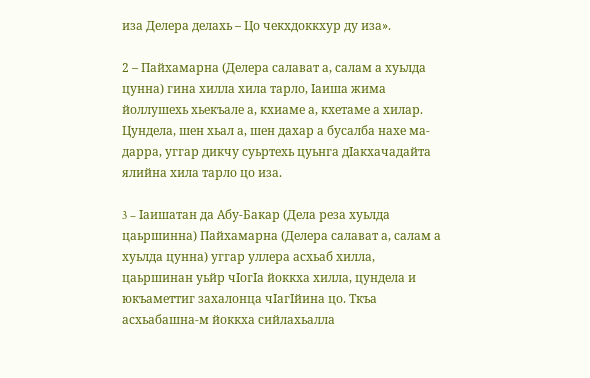иза Делера делахь – Цо чекхдоккхур ду иза».

2 – Пайхамарна (Делера салават а, салам а хуьлда цунна) гина хилла хила тарло, Iаиша жима йоллушехь хьекъале а, кхиаме а, кхетаме а хилар. Цундела, шен хьал а, шен дахар а бусалба нахе ма-дарра, уггар дикчу суьртехь цуьнга дIакхачадайта ялийна хила тарло цо иза.

3 – Iаишатан да Абу-Бакар (Дела реза хуьлда цаьршинна) Пайхамарна (Делера салават а, салам а хуьлда цунна) уггар уллера асхьаб хилла, цаьршинан уьйр чIогIа йоккха хилла, цундела и юкъаметтиг захалонца чIагIйина цо. Ткъа асхьабашна-м йоккха сийлахьалла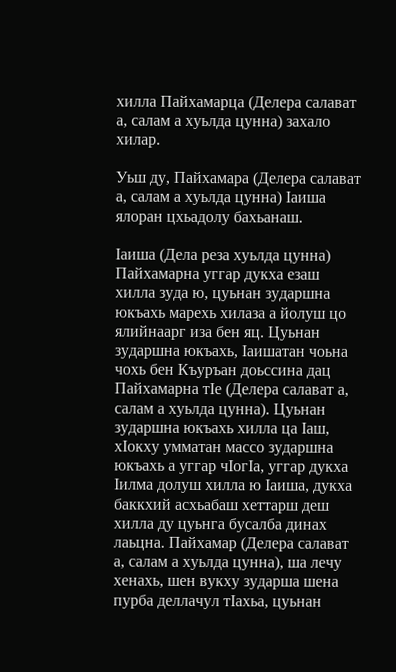хилла Пайхамарца (Делера салават а, салам а хуьлда цунна) захало хилар.

Уьш ду, Пайхамара (Делера салават а, салам а хуьлда цунна) Iаиша ялоран цхьадолу бахьанаш.

Iаиша (Дела реза хуьлда цунна) Пайхамарна уггар дукха езаш хилла зуда ю, цуьнан зударшна юкъахь марехь хилаза а йолуш цо ялийнаарг иза бен яц. Цуьнан зударшна юкъахь, Iаишатан чоьна чохь бен Къуръан доьссина дац Пайхамарна тIе (Делера салават а, салам а хуьлда цунна). Цуьнан зударшна юкъахь хилла ца Iаш, хIокху умматан массо зударшна юкъахь а уггар чIогIа, уггар дукха Iилма долуш хилла ю Iаиша, дукха баккхий асхьабаш хеттарш деш хилла ду цуьнга бусалба динах лаьцна. Пайхамар (Делера салават а, салам а хуьлда цунна), ша лечу хенахь, шен вукху зударша шена пурба деллачул тIахьа, цуьнан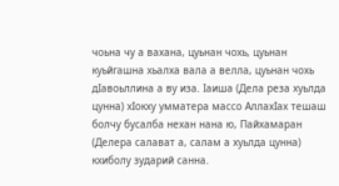чоьна чу а вахана, цуьнан чохь, цуьнан куьйгашна хьалха вала а велла, цуьнан чохь дIавоьллина а ву иза. Iаиша (Дела реза хуьлда цунна) хIокху умматера массо АллахIах тешаш болчу бусалба нехан нана ю, Пайхамаран (Делера салават а, салам а хуьлда цунна) кхиболу зударий санна.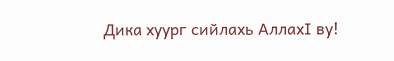Дика хуург сийлахь АллахI ву!